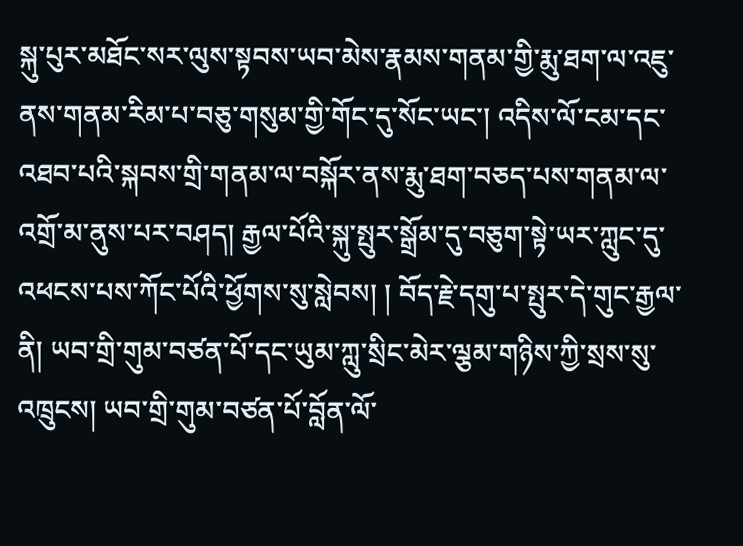སྐུ་པུར་མཐོང་སར་ལུས་སྟབས་ཡབ་མེས་རྣམས་གནམ་གྱི་རྨུ་ཐག་ལ་འཇུ་ནས་གནམ་རིམ་པ་བཅུ་གསུམ་གྱི་གོང་དུ་སོང་ཡང་། འདིས་ལོ་ངམ་དང་འཐབ་པའི་སྐབས་གྲི་གནམ་ལ་བསྐོར་ནས་རྨུ་ཐག་བཅད་པས་གནམ་ལ་འགྲོ་མ་ནུས་པར་བཤད། རྒྱལ་པོའི་སྐུ་སྤུར་སྒྲོམ་དུ་བཅུག་སྟེ་ཡར་ཀླུང་དུ་འཕངས་པས་ཀོང་པོའི་ཕྱོགས་སུ་སླེབས། ། བོད་རྗེ་དགུ་པ་སྤུར་དེ་གུང་རྒྱལ་ནི། ཡབ་གྲི་གུམ་བཙན་པོ་དང་ཡུམ་ཀླུ་སྲིང་མེར་ལྕམ་གཉིས་ཀྱི་སྲས་སུ་འཁྲུངས། ཡབ་གྲི་གུམ་བཙན་པོ་བློན་ལོ་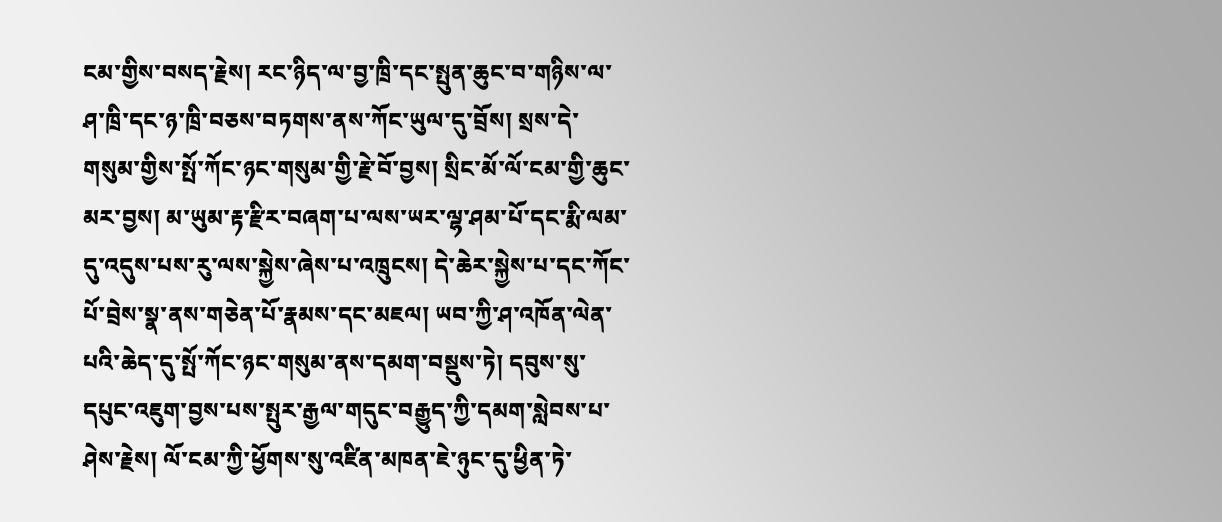ངམ་གྱིས་བསད་རྗེས། རང་ཉིད་ལ་བྱ་ཁྲི་དང་སྤུན་ཆུང་བ་གཉིས་ལ་ཤ་ཁྲི་དང་ཉ་ཁྲི་བཅས་བཏགས་ནས་ཀོང་ཡུལ་དུ་བྲོས། སྲས་དེ་གསུམ་གྱིས་སྤོ་ཀོང་ཉང་གསུམ་གྱི་རྗེ་བོ་བྱས། སྲིང་མོ་ལོ་ངམ་གྱི་ཆུང་མར་བྱས། མ་ཡུམ་རྟ་རྫིར་བཞག་པ་ལས་ཡར་ལྷ་ཤམ་པོ་དང་རྨི་ལམ་དུ་འདུས་པས་རུ་ལས་སྐྱེས་ཞེས་པ་འཁྲུངས། དེ་ཆེར་སྐྱེས་པ་དང་ཀོང་པོ་བྲེས་སྣ་ནས་གཅེན་པོ་རྣམས་དང་མཇལ། ཡབ་ཀྱི་ཤ་འཁོན་ལེན་པའི་ཆེད་དུ་སྤོ་ཀོང་ཉང་གསུམ་ནས་དམག་བསྡུས་ཏེ། དབུས་སུ་དཔུང་འཇུག་བྱས་པས་སྤུར་རྒྱལ་གདུང་བརྒྱུད་ཀྱི་དམག་སླེབས་པ་ཤེས་རྗེས། ལོ་ངམ་ཀྱི་ཕྱོགས་སུ་འཛིན་མཁན་ཇེ་ཉུང་དུ་ཕྱིན་ཏེ་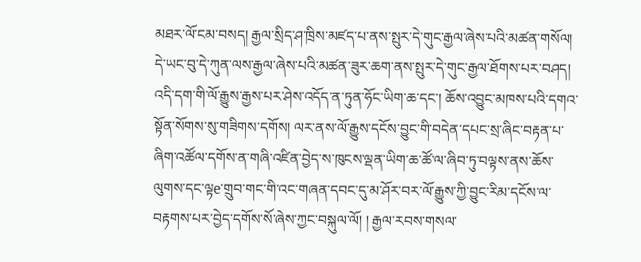མཐར་ལོ་ངམ་བསད། རྒྱལ་སྲིད་ཤ་ཁྲིས་མཛད་པ་ནས་སྤུར་དེ་གུང་རྒྱལ་ཞེས་པའི་མཚན་གསོལ། དེ་ཡང་བུ་དེ་ཀུན་ལས་རྒྱལ་ཞེས་པའི་མཚན་ཟུར་ཆག་ནས་སྤུར་དེ་གུང་རྒྱལ་ཐོགས་པར་བཤད། འདི་དག་གི་ལོ་རྒྱུས་རྒྱས་པར་ཤེས་འདོད་ན་ཏུན་ཧོང་ཡིག་ཆ་དང་། ཆོས་འབྱུང་མཁས་པའི་དགའ་སྟོན་སོགས་སུ་གཟིགས་དགོས། ལར་ནས་ལོ་རྒྱུས་དངོས་བྱུང་གི་བདེན་དཔང་སྲ་ཞིང་བརྟན་པ་ཞིག་འཚོལ་དགོས་ན་གཞི་འཛིན་བྱེད་ས་ཁུངས་ལྡན་ཡིག་ཆ་ཚོ་ལ་ཞིབ་ཏུ་བལྟས་ནས་ཆོས་ལུགས་དང་ལྟe་གྲུབ་གང་གི་འང་གཞན་དབང་དུ་མ་ཤོར་བར་ལོ་རྒྱུས་ཀྱི་བྱུང་རིམ་དངོས་ལ་བརྟགས་པར་བྱེད་དགོས་སོ་ཞེས་ཀྱང་བསྐུལ་ལོ། ། རྒྱལ་རབས་གསལ་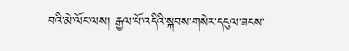བའི་མེ་ལོང་ལས། རྒྱལ་པོ་འདིའི་སྐབས་གསེར་དངུལ་ཟངས་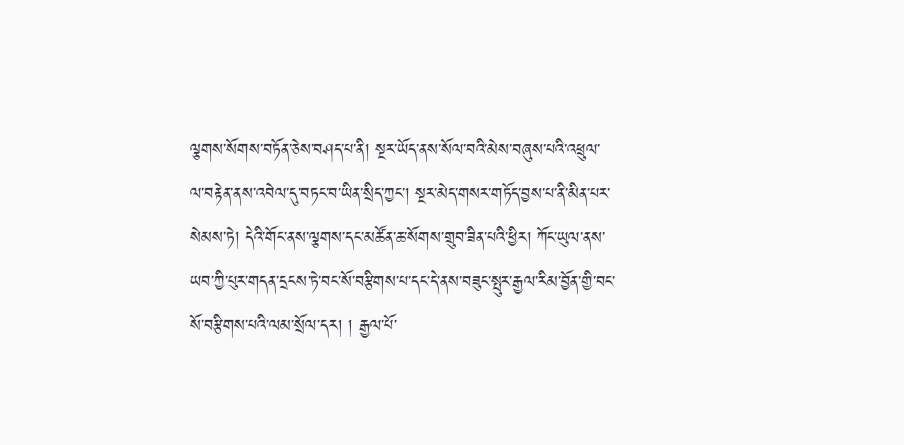ལྕགས་སོགས་བཏོན་ཅེས་བཤད་པ་ནི། སྔར་ཡོད་ནས་སོལ་བའི་མེས་བཞུས་པའི་འཕྲུལ་ལ་བརྟེན་ནས་འབེལ་དུ་བཏང་བ་ཡིན་སྲིད་ཀྱང་། སྔར་མེད་གསར་གཏོད་བྱས་པ་ནི་མིན་པར་སེམས་ཏེ། དེའི་གོང་ནས་ལྕགས་དང་མཚོན་ཆ་སོགས་གྲུབ་ཟིན་པའི་ཕྱིར། ཀོང་ཡུལ་ནས་ཡབ་ཀྱི་པུར་གདན་དྲངས་ཏེ་བང་སོ་བརྩིགས་པ་དང་དེ་ནས་བཟུང་སྤུར་རྒྱལ་རིམ་བྱོན་གྱི་བང་སོ་བརྩིགས་པའི་ལམ་སྲོལ་དར། ། རྒྱལ་པོ་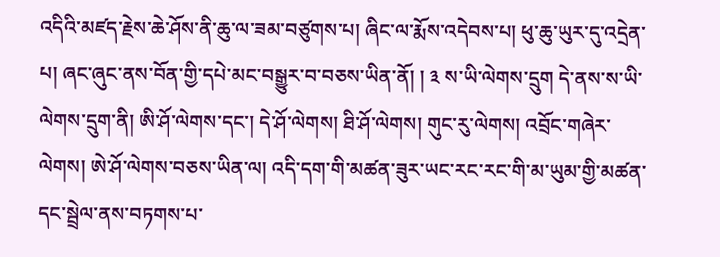འདིའི་མཛད་རྗེས་ཆེ་ཤོས་ནི་ཆུ་ལ་ཟམ་བཙུགས་པ། ཞིང་ལ་རྨོས་འདེབས་པ། ཕུ་ཆུ་ཡུར་དུ་འདྲེན་པ། ཞང་ཞུང་ནས་བོན་གྱི་དཔེ་མང་བསྒྱུར་བ་བཅས་ཡིན་ནོ། ། ༣ ས་ཡི་ལེགས་དྲུག དེ་ནས་ས་ཡི་ལེགས་དྲུག་ནི། ཨི་ཤོ་ལེགས་དང་། དེ་ཤོ་ལེགས། ཐི་ཤོ་ལེགས། གུང་རུ་ལེགས། འབྲོང་གཞེར་ལེགས། ཨེ་ཤོ་ལེགས་བཅས་ཡིན་ལ། འདི་དག་གི་མཚན་ཟུར་ཡང་རང་རང་གི་མ་ཡུམ་གྱི་མཚན་དང་སྦྲེལ་ནས་བཏགས་པ་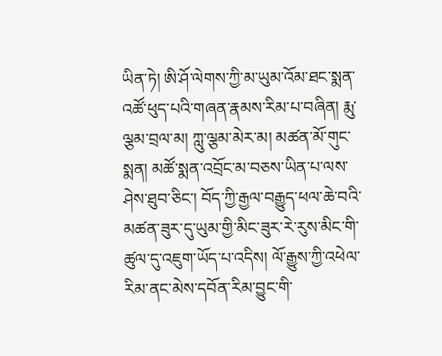ཡིན་ཏེ། ཨི་ཤོ་ལེགས་ཀྱི་མ་ཡུམ་འོམ་ཐང་སྨན་འཚོ་ཕུད་པའི་གཞན་རྣམས་རིམ་པ་བཞིན། རྨུ་ལྕམ་བྲལ་མ། ཀླུ་ལྕམ་མེར་མ། མཚན་མོ་གུང་སྨན། མཚོ་སྨན་འབྲོང་མ་བཅས་ཡིན་པ་ལས་ཤེས་ཐུབ་ཅིང་། བོད་ཀྱི་རྒྱལ་བརྒྱུད་ཕལ་ཆེ་བའི་མཚན་ཟུར་དུ་ཡུམ་གྱི་མིང་ཟུར་རེ་རུས་མིང་གི་ཚུལ་དུ་འཇུག་ཡོད་པ་འདིས། ལོ་རྒྱུས་ཀྱི་འཕེལ་རིམ་ནང་མེས་དབོན་རིམ་བྱུང་གི་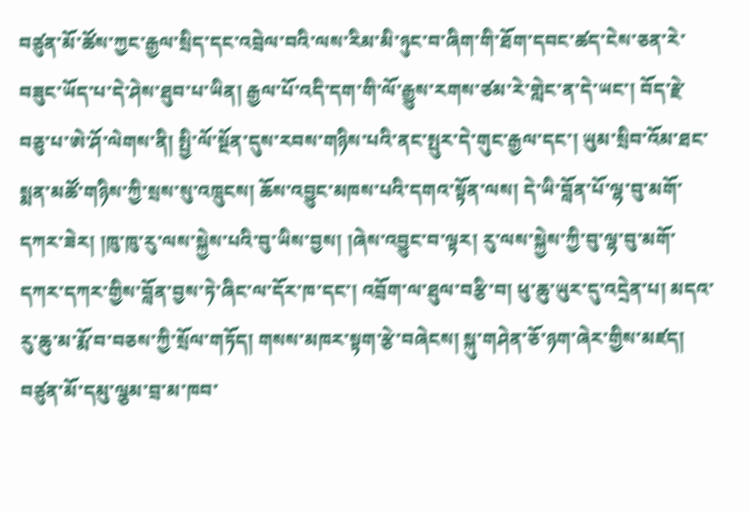བཙུན་མོ་ཚོས་ཀྱང་རྒྱལ་སྲིད་དང་འབྲེལ་བའི་ལས་རིམ་མི་ཉུང་བ་ཞིག་གི་ཐོག་དབང་ཚད་ངེས་ཅན་རེ་བཟུང་ཡོད་པ་དེ་ཤེས་ཐུབ་པ་ཡིན། རྒྱལ་པོ་འདི་དག་གི་ལོ་རྒྱུས་རགས་ཙམ་རེ་གླེང་ན་དེ་ཡང་། བོད་རྗེ་བཅུ་པ་ཨེ་ཤོ་ལེགས་ནི། སྤྱི་ལོ་སྔོན་དུས་རབས་གཉིས་པའི་ནང་སྤུར་དེ་གུང་རྒྱལ་དང་། ཡུམ་སྲིབ་འོམ་ཐང་སྨན་མཚོ་གཉིས་ཀྱི་སྲས་སུ་འཁྲུངས། ཆོས་འབྱུང་མཁས་པའི་དགའ་སྟོན་ལས། དེ་ཡི་བློན་པོ་ལྷ་བུ་མགོ་དཀར་ཟེར། །ཁུ་ཁུ་རུ་ལས་སྐྱེས་པའི་བུ་ཡིས་བྱས། །ཞེས་འབྱུང་བ་ལྟར། རུ་ལས་སྐྱེས་ཀྱི་བུ་ལྷ་བུ་མགོ་དཀར་དཀར་གྱིས་བློན་བྱས་ཏེ་ཞིང་ལ་དོར་ཁ་དང་། འབྲོག་ལ་ཐུལ་བརྩི་བ། ཕུ་ཆུ་ཡུར་དུ་འདྲེན་པ། མདའ་རུ་ཆུ་མ་རྨོ་བ་བཅས་ཀྱི་སྲོལ་གཏོད། གསས་མཁར་སྟག་རྩེ་བཞེངས། སྐུ་གཤེན་ཅོ་ཉག་ཞེར་གྱིས་མཛད། བཙུན་མོ་དམུ་ལྕམ་བྲ་མ་ཁབ་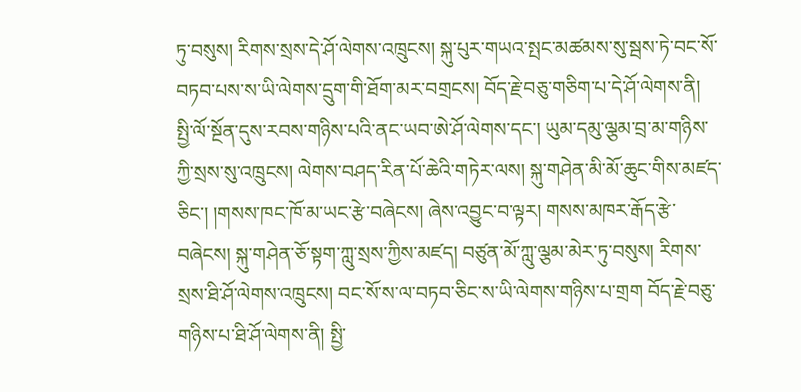ཏུ་བསུས། རིགས་སྲས་དེ་ཤོ་ལེགས་འཁྲུངས། སྐུ་པུར་གཡའ་སྤང་མཚམས་སུ་སྦས་ཏེ་བང་སོ་བཏབ་པས་ས་ཡི་ལེགས་དྲུག་གི་ཐོག་མར་བགྲངས། བོད་རྗེ་བཅུ་གཅིག་པ་དེ་ཤོ་ལེགས་ནི། སྤྱི་ལོ་སྔོན་དུས་རབས་གཉིས་པའི་ནང་ཡབ་ཨེ་ཤོ་ལེགས་དང་། ཡུམ་དམུ་ལྕམ་བྲ་མ་གཉིས་ཀྱི་སྲས་སུ་འཁྲུངས། ལེགས་བཤད་རིན་པོ་ཆེའི་གཏེར་ལས། སྐུ་གཤེན་མི་མོ་ཆུང་གིས་མཛད་ཅིང་། །གསས་ཁང་ཁོ་མ་ཡང་རྩེ་བཞེངས། ཞེས་འབྱུང་བ་ལྟར། གསས་མཁར་རྒོད་རྩེ་བཞེངས། སྐུ་གཤེན་ཅོ་སྟག་ཀླུ་སྲས་ཀྱིས་མཛད། བཙུན་མོ་ཀླུ་ལྕམ་མེར་ཏུ་བསུས། རིགས་སྲས་ཐི་ཤོ་ལེགས་འཁྲུངས། བང་སོ་ས་ལ་བཏབ་ཅིང་ས་ཡི་ལེགས་གཉིས་པ་གྲག བོད་རྗེ་བཅུ་གཉིས་པ་ཐི་ཤོ་ལེགས་ནི། སྤྱི་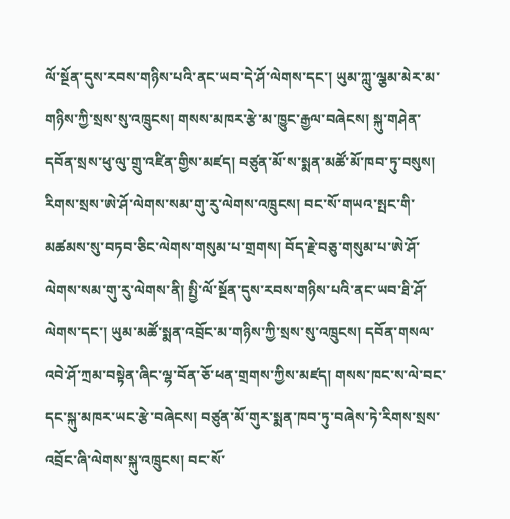ལོ་སྔོན་དུས་རབས་གཉིས་པའི་ནང་ཡབ་དེ་ཤོ་ལེགས་དང་། ཡུམ་ཀླུ་ལྕམ་མེར་མ་གཉིས་ཀྱི་སྲས་སུ་འཁྲུངས། གསས་མཁར་རྩེ་མ་ཁྱུང་རྒྱལ་བཞེངས། སྐུ་གཤེན་དབོན་སྲས་ཕུ་ལུ་གྲུ་འཛིན་གྱིས་མཛད། བཙུན་མོ་ས་སྨན་མཚོ་མོ་ཁབ་ཏུ་བསུས། རིགས་སྲས་ཨེ་ཤོ་ལེགས་སམ་གུ་རུ་ལེགས་འཁྲུངས། བང་སོ་གཡའ་སྤང་གི་མཚམས་སུ་བཏབ་ཅིང་ལེགས་གསུམ་པ་གྲགས། བོད་རྗེ་བཅུ་གསུམ་པ་ཨེ་ཤོ་ལེགས་སམ་གུ་རུ་ལེགས་ནི། སྤྱི་ལོ་སྔོན་དུས་རབས་གཉིས་པའི་ནང་ཡབ་ཐི་ཤོ་ལེགས་དང་། ཡུམ་མཚོ་སྨན་འབྲོང་མ་གཉིས་ཀྱི་སྲས་སུ་འཁྲུངས། དབོན་གསལ་འབེ་ཤོ་ཀྲམ་བསྟེན་ཞིང་ལྷ་བོན་ཅོ་ཕན་གྲགས་ཀྱིས་མཛད། གསས་ཁང་ས་ལེ་བང་དང་སྐུ་མཁར་ཡང་རྩེ་བཞེངས། བཙུན་མོ་གུར་སྨན་ཁབ་ཏུ་བཞེས་ཏེ་རིགས་སྲས་འབྲོང་ཞི་ལེགས་སྐུ་འཁྲུངས། བང་སོ་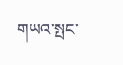གཡའ་སྤང་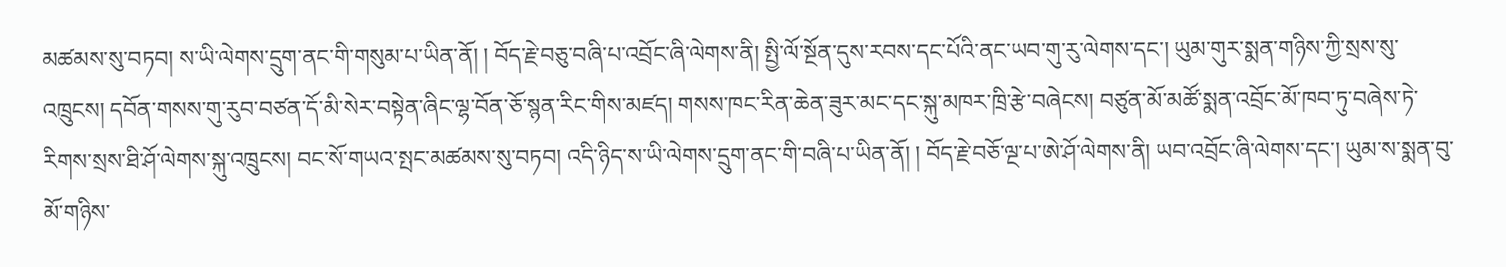མཚམས་སུ་བཏབ། ས་ཡི་ལེགས་དྲུག་ནང་གི་གསུམ་པ་ཡིན་ནོ། ། བོད་རྗེ་བཅུ་བཞི་པ་འབྲོང་ཞི་ལེགས་ནི། སྤྱི་ལོ་སྔོན་དུས་རབས་དང་པོའི་ནང་ཡབ་གུ་རུ་ལེགས་དང་། ཡུམ་གུར་སྨན་གཉིས་ཀྱི་སྲས་སུ་འཁྲུངས། དབོན་གསས་གུ་རུབ་བཙན་དོ་མི་སེར་བསྟེན་ཞིང་ལྷ་བོན་ཅོ་སྙན་རིང་གིས་མཛད། གསས་ཁང་རིན་ཆེན་ཟུར་མང་དང་སྐུ་མཁར་ཁྲི་རྩེ་བཞེངས། བཙུན་མོ་མཚོ་སྨན་འབྲོང་མོ་ཁབ་ཏུ་བཞེས་ཏེ་རིགས་སྲས་ཐི་ཤོ་ལེགས་སྐུ་འཁྲུངས། བང་སོ་གཡའ་སྤང་མཚམས་སུ་བཏབ། འདི་ཉིད་ས་ཡི་ལེགས་དྲུག་ནང་གི་བཞི་པ་ཡིན་ནོ། ། བོད་རྗེ་བཅོ་ལྔ་པ་ཨེ་ཤོ་ལེགས་ནི། ཡབ་འབྲོང་ཞི་ལེགས་དང་། ཡུམ་ས་སྨན་བུ་མོ་གཉིས་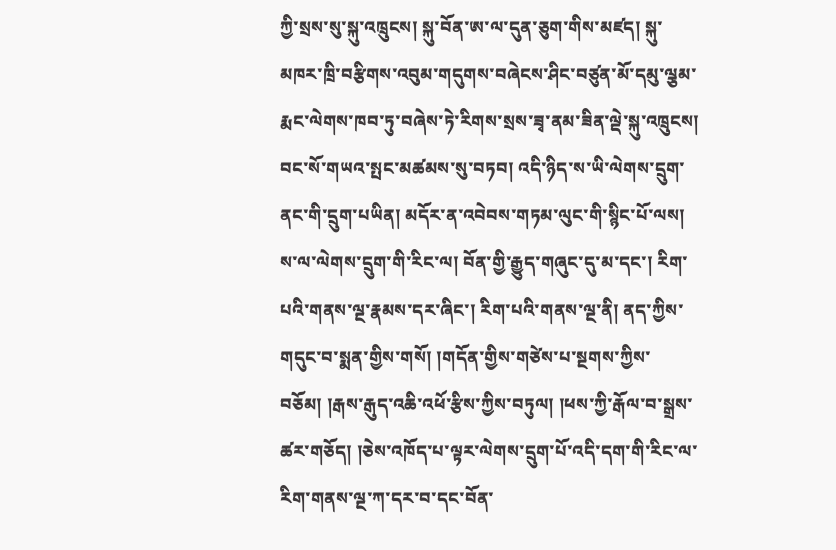ཀྱི་སྲས་སུ་སྐུ་འཁྲུངས། སྐུ་བོན་ཨ་ལ་དུན་ཅུག་གིས་མཛད། སྐུ་མཁར་ཁྲི་བརྩིགས་འབུམ་གདུགས་བཞེངས་ཤིང་བཙུན་མོ་དམུ་ལྕམ་རྨང་ལེགས་ཁབ་ཏུ་བཞེས་ཏེ་རིགས་སྲས་ཟྭ་ནམ་ཟིན་ལྡེ་སྐུ་འཁྲུངས། བང་སོ་གཡའ་སྤང་མཚམས་སུ་བཏབ། འདི་ཉིད་ས་ཡི་ལེགས་དྲུག་ནང་གི་དྲུག་པཡིན། མདོར་ན་འབེབས་གཏམ་ལུང་གི་སྙིང་པོ་ལས། ས་ལ་ལེགས་དྲུག་གི་རིང་ལ། བོན་གྱི་རྒྱུད་གཞུང་དུ་མ་དང་། རིག་པའི་གནས་ལྔ་རྣམས་དར་ཞིང་། རིག་པའི་གནས་ལྔ་ནི། ནད་ཀྱིས་གདུང་བ་སྨན་གྱིས་གསོ། །གདོན་གྱིས་གཙེས་པ་སྔགས་ཀྱིས་བཅོམ། །རྒས་རྒུད་འཆི་འཕོ་རྩིས་ཀྱིས་བཏུལ། །ཕས་ཀྱི་རྒོལ་བ་སྒྲས་ཚར་གཅོད། །ཅེས་འཁོད་པ་ལྟར་ལེགས་དྲུག་པོ་འདི་དག་གི་རིང་ལ་རིག་གནས་ལྔ་ཀ་དར་བ་དང་བོན་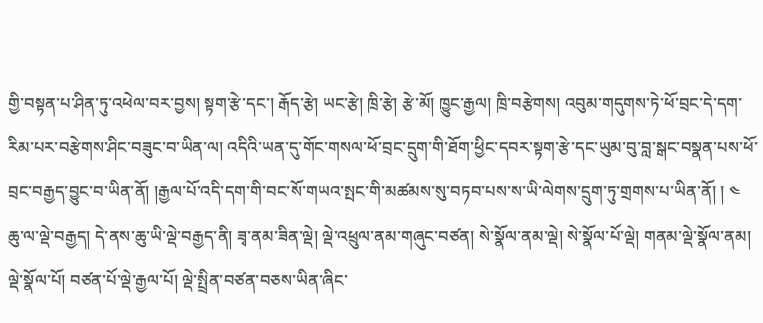གྱི་བསྟན་པ་ཤིན་ཏུ་འཕེལ་བར་བྱས། སྟག་རྩེ་དང་། རྒོད་རྩེ། ཡང་རྩེ། ཁྲི་རྩེ། རྩེ་མོ། ཁྱུང་རྒྱལ། ཁྲི་བརྩེགས། འབུམ་གདུགས་ཏེ་ཕོ་བྲང་དེ་དག་རིམ་པར་བརྩེགས་ཤིང་བཟུང་བ་ཡིན་ལ། འདིའི་ཡན་དུ་གོང་གསལ་ཕོ་བྲང་དྲུག་གི་ཐོག་ཕྱིང་དབར་སྟག་རྩེ་དང་ཡུམ་བུ་བླ་སྒང་བསྣན་པས་ཕོ་བྲང་བརྒྱད་བྱུང་བ་ཡིན་ནོ། །རྒྱལ་པོ་འདི་དག་གི་བང་སོ་གཡའ་སྤང་གི་མཚམས་སུ་བཏབ་པས་ས་ཡི་ལེགས་དྲུག་ཏུ་གྲགས་པ་ཡིན་ནོ། ། ༤ ཆུ་ལ་ལྡེ་བརྒྱད། དེ་ནས་ཆུ་ཡི་ལྡེ་བརྒྱད་ནི། ཟྭ་ནམ་ཟིན་ལྡེ། ལྡེ་འཕྲུལ་ནམ་གཞུང་བཙན། སེ་སྣོལ་ནམ་ལྡེ། སེ་སྣོལ་པོ་ལྡེ། གནམ་ལྡེ་སྣོལ་ནམ། ལྡེ་སྣོལ་པོ། བཙན་པོ་ལྡེ་རྒྱལ་པོ། ལྡེ་སྤྲིན་བཙན་བཅས་ཡིན་ཞིང་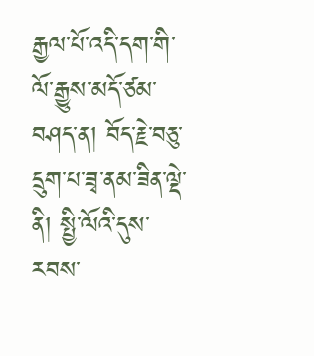རྒྱལ་པོ་འདི་དག་གི་ལོ་རྒྱུས་མདོ་ཙམ་བཤད་ན། བོད་རྗེ་བཅུ་དྲུག་པ་ཟྭ་ནམ་ཟིན་ལྡེ་ནི། སྤྱི་ལོའི་དུས་རབས་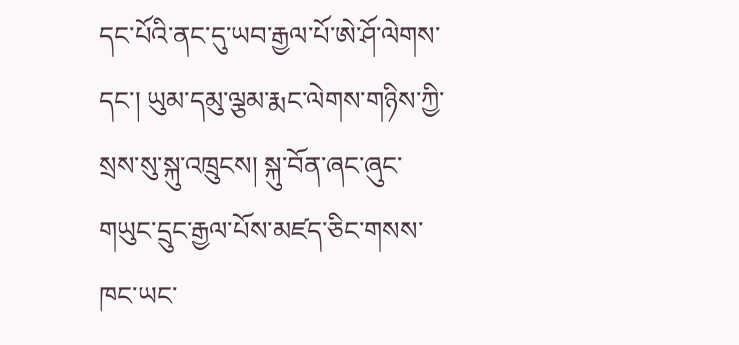དང་པོའི་ནང་དུ་ཡབ་རྒྱལ་པོ་ཨེ་ཤོ་ལེགས་དང་། ཡུམ་དམུ་ལྕམ་རྨང་ལེགས་གཉིས་ཀྱི་སྲས་སུ་སྐུ་འཁྲུངས། སྐུ་བོན་ཞང་ཞུང་གཡུང་དྲུང་རྒྱལ་པོས་མཛད་ཅིང་གསས་ཁང་ཡང་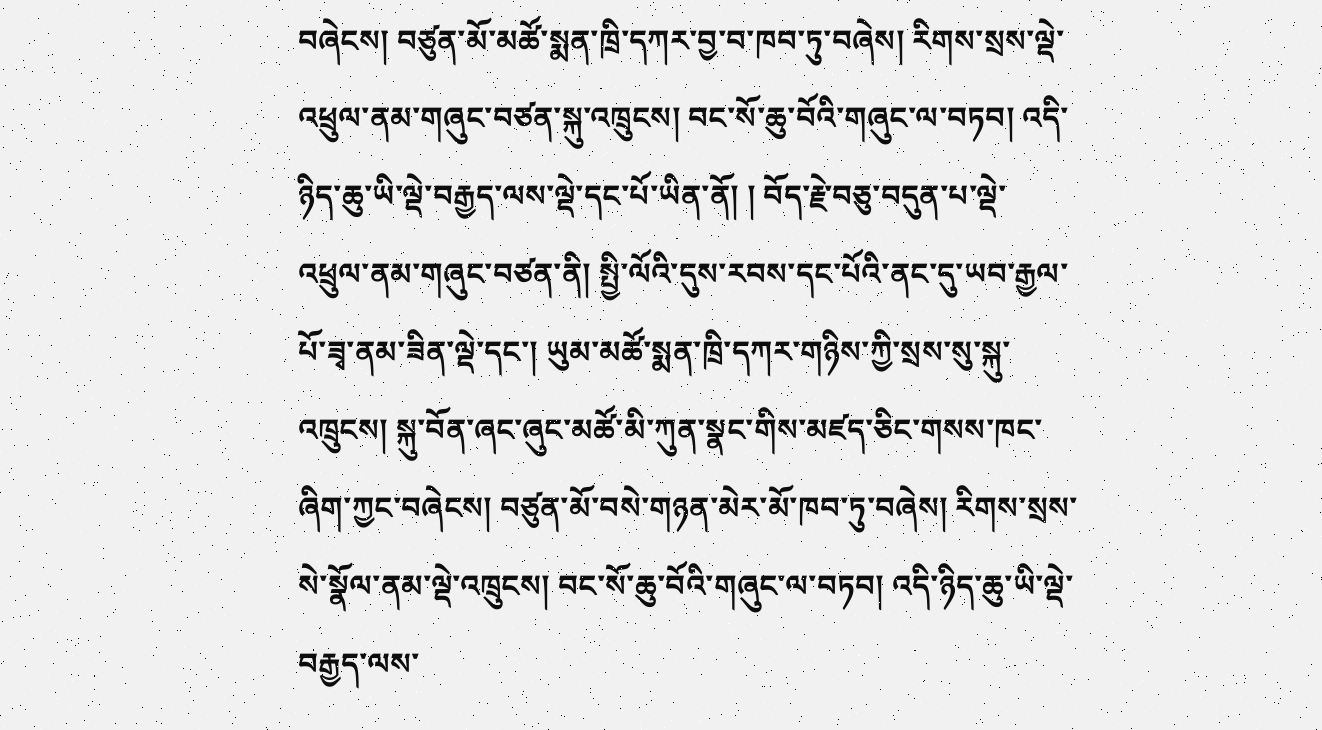བཞེངས། བཙུན་མོ་མཚོ་སྨན་ཁྲི་དཀར་བྱ་བ་ཁབ་ཏུ་བཞེས། རིགས་སྲས་ལྡེ་འཕྲུལ་ནམ་གཞུང་བཙན་སྐུ་འཁྲུངས། བང་སོ་ཆུ་བོའི་གཞུང་ལ་བཏབ། འདི་ཉིད་ཆུ་ཡི་ལྡེ་བརྒྱད་ལས་ལྡེ་དང་པོ་ཡིན་ནོ། ། བོད་རྗེ་བཅུ་བདུན་པ་ལྡེ་འཕྲུལ་ནམ་གཞུང་བཙན་ནི། སྤྱི་ལོའི་དུས་རབས་དང་པོའི་ནང་དུ་ཡབ་རྒྱལ་པོ་ཟྭ་ནམ་ཟིན་ལྡེ་དང་། ཡུམ་མཚོ་སྨན་ཁྲི་དཀར་གཉིས་ཀྱི་སྲས་སུ་སྐུ་འཁྲུངས། སྐུ་བོན་ཞང་ཞུང་མཚོ་མི་ཀུན་སྣང་གིས་མཛད་ཅིང་གསས་ཁང་ཞིག་ཀྱང་བཞེངས། བཙུན་མོ་བསེ་གཉན་མེར་མོ་ཁབ་ཏུ་བཞེས། རིགས་སྲས་སེ་སྣོལ་ནམ་ལྡེ་འཁྲུངས། བང་སོ་ཆུ་བོའི་གཞུང་ལ་བཏབ། འདི་ཉིད་ཆུ་ཡི་ལྡེ་བརྒྱད་ལས་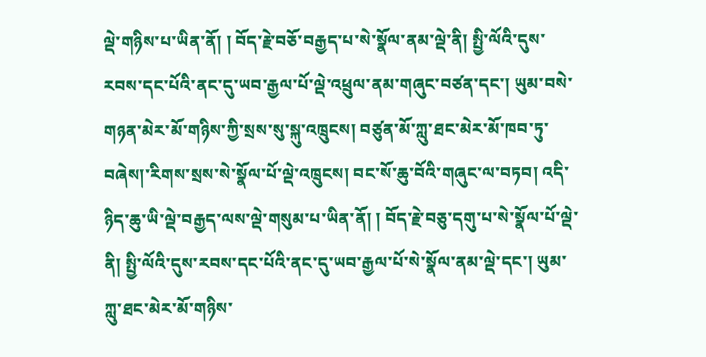ལྡེ་གཉིས་པ་ཡིན་ནོ། ། བོད་རྗེ་བཅོ་བརྒྱད་པ་སེ་སྣོལ་ནམ་ལྡེ་ནི། སྤྱི་ལོའི་དུས་རབས་དང་པོའི་ནང་དུ་ཡབ་རྒྱལ་པོ་ལྡེ་འཕྲུལ་ནམ་གཞུང་བཙན་དང་། ཡུམ་བསེ་གཉན་མེར་མོ་གཉིས་ཀྱི་སྲས་སུ་སྐུ་འཁྲུངས། བཙུན་མོ་ཀླུ་ཐང་མེར་མོ་ཁབ་ཏུ་བཞེས།་རིགས་སྲས་སེ་སྣོལ་པོ་ལྡེ་འཁྲུངས། བང་སོ་ཆུ་བོའི་གཞུང་ལ་བཏབ། འདི་ཉིད་ཆུ་ཡི་ལྡེ་བརྒྱད་ལས་ལྡེ་གསུམ་པ་ཡིན་ནོ། ། བོད་རྗེ་བཅུ་དགུ་པ་སེ་སྣོལ་པོ་ལྡེ་ནི། སྤྱི་ལོའི་དུས་རབས་དང་པོའི་ནང་དུ་ཡབ་རྒྱལ་པོ་སེ་སྣོལ་ནམ་ལྡེ་དང་། ཡུམ་ཀླུ་ཐང་མེར་མོ་གཉིས་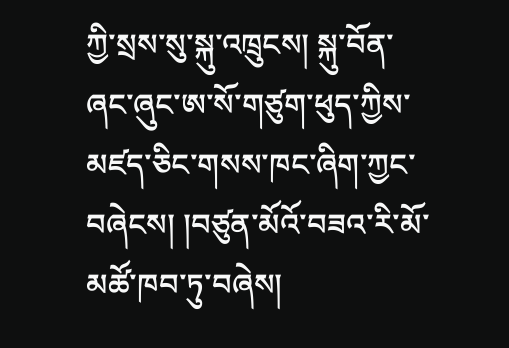ཀྱི་སྲས་སུ་སྐུ་འཁྲུངས། སྐུ་བོན་ཞང་ཞུང་ཨ་སོ་གཙུག་ཕུད་ཀྱིས་མཛད་ཅིང་གསས་ཁང་ཞིག་ཀྱང་བཞེངས། །བཙུན་མོའོ་བཟའ་རི་མོ་མཚོ་ཁབ་ཏུ་བཞེས།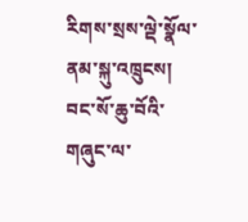རིགས་སྲས་ལྡེ་སྣོལ་ནམ་སྐུ་འཁྲུངས། བང་སོ་ཆུ་བོའི་གཞུང་ལ་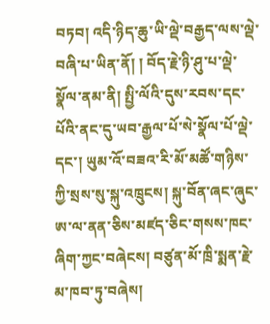བཏབ། འདི་ཉིད་ཆུ་ཡི་ལྡེ་བརྒྱད་ལས་ལྡེ་བཞི་པ་ཡིན་ནོ། ། བོད་རྗེ་ཉི་ཤུ་པ་ལྡེ་སྣོལ་ནམ་ནི། སྤྱི་ལོའི་དུས་རབས་དང་པོའི་ནང་དུ་ཡབ་རྒྱལ་པོ་སེ་སྣོལ་པོ་ལྡེ་དང་། ཡུམ་འོ་བཟའ་རི་མོ་མཚོ་གཉིས་ཀྱི་སྲས་སུ་སྐུ་འཁྲུངས། སྐུ་བོན་ཞང་ཞུང་ཨ་ལ་ནན་ཅིས་མཛད་ཅིང་གསས་ཁང་ཞིག་ཀྱང་བཞེངས། བཙུན་མོ་ཁྲི་སྨན་རྗེ་མ་ཁབ་ཏུ་བཞེས།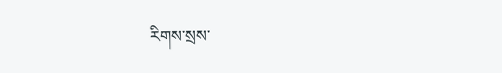རིགས་སྲས་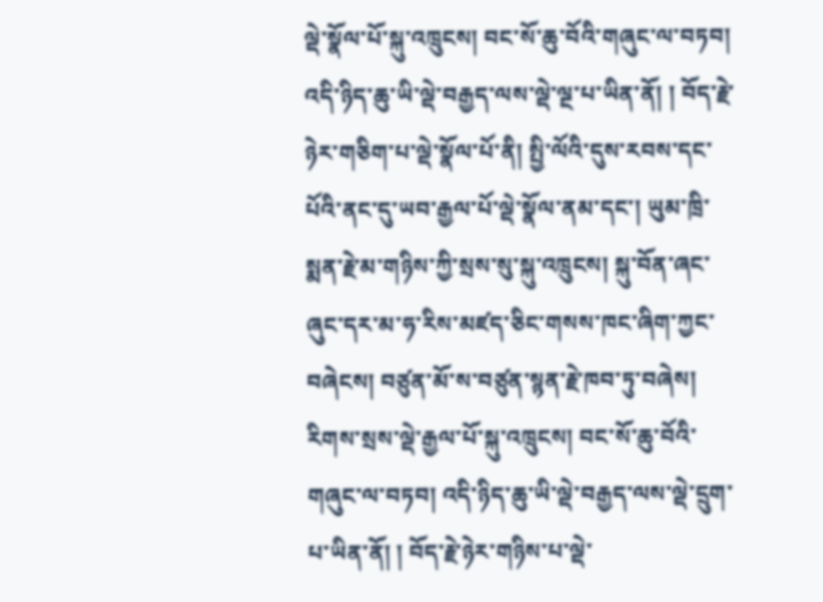ལྡེ་སྣོལ་པོ་སྐུ་འཁྲུངས། བང་སོ་ཆུ་བོའི་གཞུང་ལ་བཏབ། འདི་ཉིད་ཆུ་ཡི་ལྡེ་བརྒྱད་ལས་ལྡེ་ལྔ་པ་ཡིན་ནོ། ། བོད་རྗེ་ཉེར་གཅིག་པ་ལྡེ་སྣོལ་པོ་ནི། སྤྱི་ལོའི་དུས་རབས་དང་པོའི་ནང་དུ་ཡབ་རྒྱལ་པོ་ལྡེ་སྣོལ་ནམ་དང་། ཡུམ་ཁྲི་སྨན་རྗེ་མ་གཉིས་ཀྱི་སྲས་སུ་སྐུ་འཁྲུངས། སྐུ་བོན་ཞང་ཞུང་དར་མ་ཧ་རིས་མཛད་ཅིང་གསས་ཁང་ཞིག་ཀྱང་བཞེངས། བཙུན་མོ་ས་བཙུན་སྙན་རྗེ་ཁབ་ཏུ་བཞེས། རིགས་སྲས་ལྡེ་རྒྱལ་པོ་སྐུ་འཁྲུངས། བང་སོ་ཆུ་བོའི་གཞུང་ལ་བཏབ། འདི་ཉིད་ཆུ་ཡི་ལྡེ་བརྒྱད་ལས་ལྡེ་དྲུག་པ་ཡིན་ནོ། ། བོད་རྗེ་ཉེར་གཉིས་པ་ལྡེ་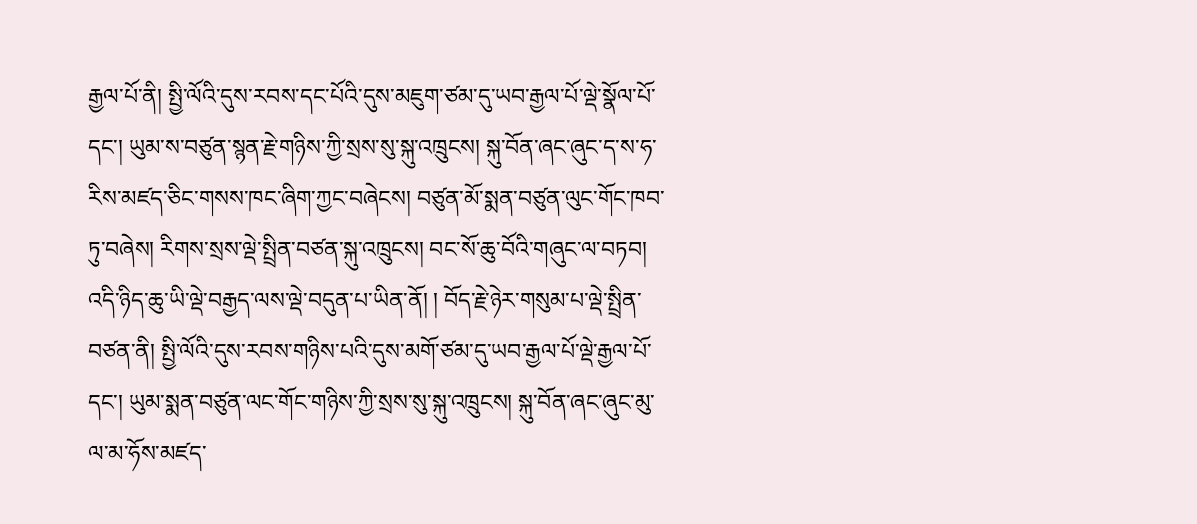རྒྱལ་པོ་ནི། སྤྱི་ལོའི་དུས་རབས་དང་པོའི་དུས་མཇུག་ཙམ་དུ་ཡབ་རྒྱལ་པོ་ལྡེ་སྣོལ་པོ་དང་། ཡུམ་ས་བཙུན་སྙན་རྗེ་གཉིས་ཀྱི་སྲས་སུ་སྐུ་འཁྲུངས། སྐུ་བོན་ཞང་ཞུང་ད་ས་ཧ་རིས་མཛད་ཅིང་གསས་ཁང་ཞིག་ཀྱང་བཞེངས། བཙུན་མོ་སྨན་བཙུན་ལུང་གོང་ཁབ་ཏུ་བཞེས། རིགས་སྲས་ལྡེ་སྤྲིན་བཙན་སྐུ་འཁྲུངས། བང་སོ་ཆུ་བོའི་གཞུང་ལ་བཏབ། འདི་ཉིད་ཆུ་ཡི་ལྡེ་བརྒྱད་ལས་ལྡེ་བདུན་པ་ཡིན་ནོ། ། བོད་རྗེ་ཉེར་གསུམ་པ་ལྡེ་སྤྲིན་བཙན་ནི། སྤྱི་ལོའི་དུས་རབས་གཉིས་པའི་དུས་མགོ་ཙམ་དུ་ཡབ་རྒྱལ་པོ་ལྡེ་རྒྱལ་པོ་དང་། ཡུམ་སྨན་བཙུན་ལང་གོང་གཉིས་ཀྱི་སྲས་སུ་སྐུ་འཁྲུངས། སྐུ་བོན་ཞང་ཞུང་མུ་ལ་མ་ཧོས་མཛད་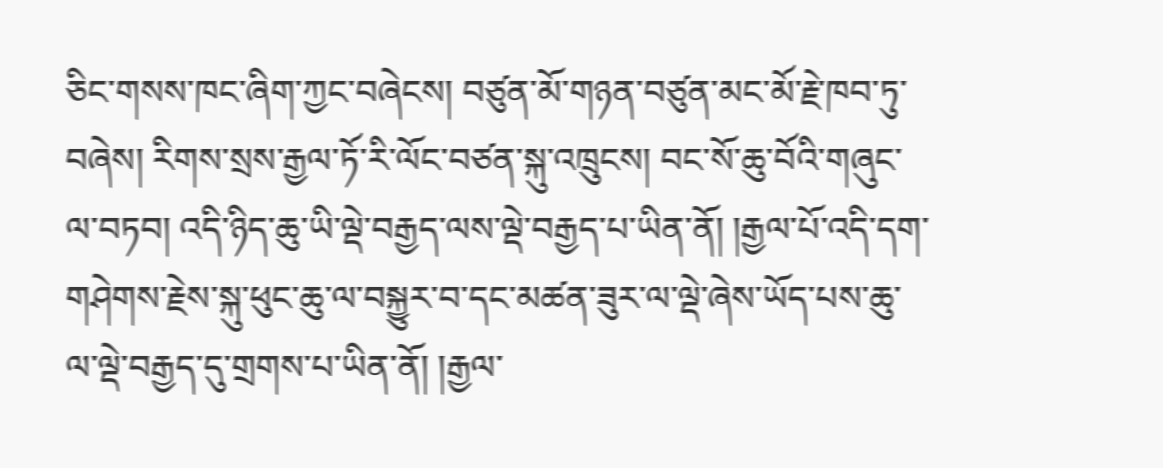ཅིང་གསས་ཁང་ཞིག་ཀྱང་བཞེངས། བཙུན་མོ་གཉན་བཙུན་མང་མོ་རྗེ་ཁབ་ཏུ་བཞེས། རིགས་སྲས་རྒྱལ་ཏོ་རི་ལོང་བཙན་སྐུ་འཁྲུངས། བང་སོ་ཆུ་བོའི་གཞུང་ལ་བཏབ། འདི་ཉིད་ཆུ་ཡི་ལྡེ་བརྒྱད་ལས་ལྡེ་བརྒྱད་པ་ཡིན་ནོ། །རྒྱལ་པོ་འདི་དག་གཤེགས་རྗེས་སྐུ་ཕུང་ཆུ་ལ་བསྐྱུར་བ་དང་མཚན་ཟུར་ལ་ལྡེ་ཞེས་ཡོད་པས་ཆུ་ལ་ལྡེ་བརྒྱད་དུ་གྲགས་པ་ཡིན་ནོ། །རྒྱལ་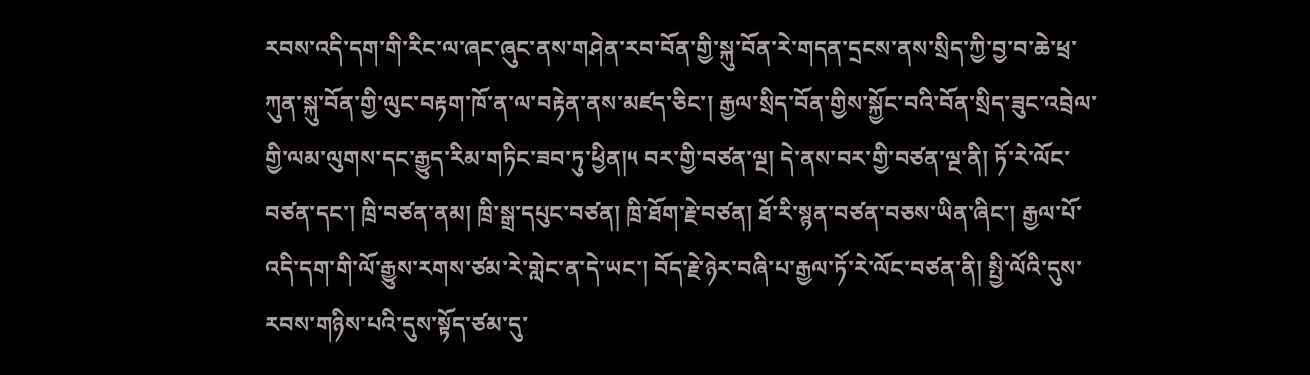རབས་འདི་དག་གི་རིང་ལ་ཞང་ཞུང་ནས་གཤེན་རབ་བོན་གྱི་སྐུ་བོན་རེ་གདན་དྲངས་ནས་སྲིད་ཀྱི་བྱ་བ་ཆེ་ཕྲ་ཀུན་སྐུ་བོན་གྱི་ལུང་བརྟག་ཁོ་ན་ལ་བརྟེན་ནས་མཛད་ཅིང་། རྒྱལ་སྲིད་བོན་གྱིས་སྐྱོང་བའི་བོན་སྲིད་ཟུང་འབྲེལ་གྱི་ལམ་ལུགས་དང་རྒྱུད་རིམ་གཏིང་ཟབ་ཏུ་ཕྱིན།༥ བར་གྱི་བཙན་ལྔ། དེ་ནས་བར་གྱི་བཙན་ལྔ་ནི། ཏོ་རེ་ལོང་བཙན་དང་། ཁྲི་བཙན་ནམ། ཁྲི་སྒྲ་དཔུང་བཙན། ཁྲི་ཐོག་རྗེ་བཙན། ཐོ་རི་སྙན་བཙན་བཅས་ཡིན་ཞིང་། རྒྱལ་པོ་འདི་དག་གི་ལོ་རྒྱུས་རགས་ཙམ་རེ་གླེང་ན་དེ་ཡང་། བོད་རྗེ་ཉེར་བཞི་པ་རྒྱལ་ཏོ་རེ་ལོང་བཙན་ནི། སྤྱི་ལོའི་དུས་རབས་གཉིས་པའི་དུས་སྟོད་ཙམ་དུ་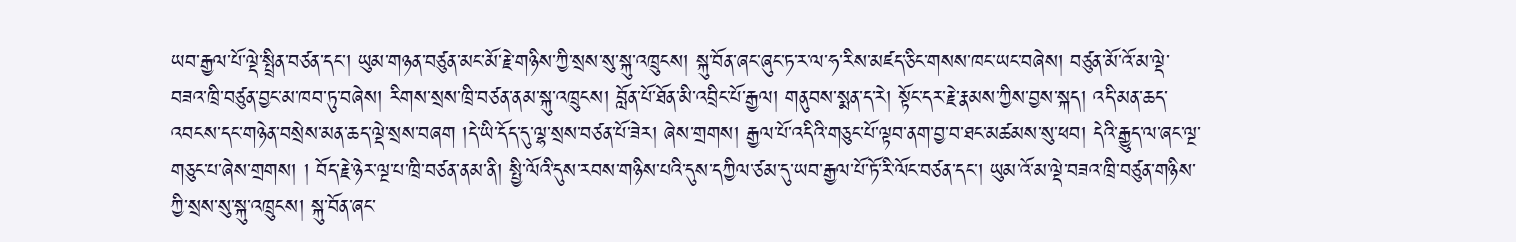ཡབ་རྒྱལ་པོ་ལྡེ་སྤྲིན་བཙན་དང་། ཡུམ་གཉན་བཙུན་མང་མོ་རྗེ་གཉིས་ཀྱི་སྲས་སུ་སྐུ་འཁྲུངས། སྐུ་བོན་ཞང་ཞུང་ཏ་ར་ལ་ཧ་རིས་མཛད་ཅིང་གསས་ཁང་ཡང་བཞེས། བཙུན་མོ་འོ་མ་ལྡེ་བཟའ་ཁྲི་བཙུན་བྱང་མ་ཁབ་ཏུ་བཞེས། རིགས་སྲས་ཁྲི་བཙན་ནམ་སྐུ་འཁྲུངས། བློན་པོ་ཐོན་མི་འབྲིང་པོ་རྒྱལ། གནུབས་སྨན་ད་རེ། སྟོང་དར་རྗེ་རྣམས་ཀྱིས་བྱས་སྐད། འདི་མན་ཆད་འབངས་དང་གཉེན་བསྲེས་མན་ཆད་ལྡེ་སྲས་བཞག །དེ་ཡི་དོད་དུ་ལྷ་སྲས་བཙན་པོ་ཟེར། ཞེས་གྲགས། རྒྱལ་པོ་འདིའི་གཅུང་པོ་ལྟབ་ནག་བྱ་བ་ཐང་མཚམས་སུ་ཕབ། དེའི་རྒྱུད་ལ་ཞང་ལྔ་གཅུང་པ་ཞེས་གྲགས། ། བོད་རྗེ་ཉེར་ལྔ་པ་ཁྲི་བཙན་ནམ་ནི། སྤྱི་ལོའི་དུས་རབས་གཉིས་པའི་དུས་དཀྱིལ་ཙམ་དུ་ཡབ་རྒྱལ་པོ་ཏོ་རི་ལོང་བཙན་དང་། ཡུམ་འོ་མ་ལྡེ་བཟའ་ཁྲི་བཙུན་གཉིས་ཀྱི་སྲས་སུ་སྐུ་འཁྲུངས། སྐུ་བོན་ཞང་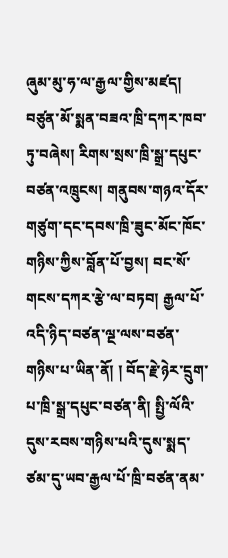ཞུམ་མུ་ཧ་ལ་རྒྱལ་གྱིས་མཛད། བཙུན་མོ་སྨན་བཟའ་ཁྲི་དཀར་ཁབ་ཏུ་བཞེས། རིགས་སྲས་ཁྲི་སྒྲ་དཔུང་བཙན་འཁྲུངས། གནུབས་གཉའ་དོར་གཙུག་དང་དབས་ཁྲི་ཟུང་མོང་ཁོང་གཉིས་ཀྱིས་བློན་པོ་བྱས། བང་སོ་གངས་དཀར་རྩེ་ལ་བཏབ། རྒྱལ་པོ་འདི་ཉིད་བཙན་ལྔ་ལས་བཙན་གཉིས་པ་ཡིན་ནོ། ། བོད་རྗེ་ཉེར་དྲུག་པ་ཁྲི་སྒྲ་དཔུང་བཙན་ནི། སྤྱི་ལོའི་དུས་རབས་གཉིས་པའི་དུས་སྨད་ཙམ་དུ་ཡབ་རྒྱལ་པོ་ཁྲི་བཙན་ནམ་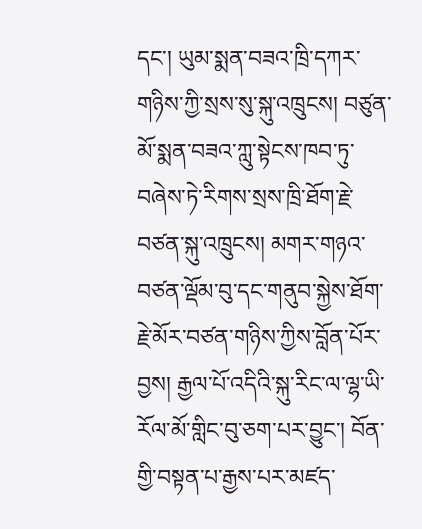དང་། ཡུམ་སྨན་བཟའ་ཁྲི་དཀར་གཉིས་ཀྱི་སྲས་སུ་སྐུ་འཁྲུངས། བཙུན་མོ་སྨན་བཟའ་ཀླུ་སྟེངས་ཁབ་ཏུ་བཞེས་ཏེ་རིགས་སྲས་ཁྲི་ཐོག་རྗེ་བཙན་སྐུ་འཁྲུངས། མགར་གཉའ་བཙན་ལྡོམ་བུ་དང་གནུབ་སྐྱེས་ཐོག་རྗེ་མོར་བཙན་གཉིས་ཀྱིས་བློན་པོར་བྱས། རྒྱལ་པོ་འདིའི་སྐུ་རིང་ལ་ལྷ་ཡི་རོལ་མོ་གླིང་བུ་ཅག་པར་བྱུང་། བོན་གྱི་བསྟན་པ་རྒྱས་པར་མཛད་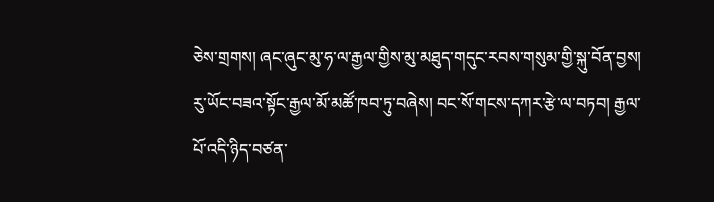ཅེས་གྲགས། ཞང་ཞུང་མུ་ཧ་ལ་རྒྱལ་གྱིས་མུ་མཐུད་གདུང་རབས་གསུམ་གྱི་སྐུ་བོན་བྱས། རུ་ཡོང་བཟའ་སྟོང་རྒྱལ་མོ་མཚོ་ཁབ་ཏུ་བཞེས། བང་སོ་གངས་དཀར་རྩེ་ལ་བཏབ། རྒྱལ་པོ་འདི་ཉིད་བཙན་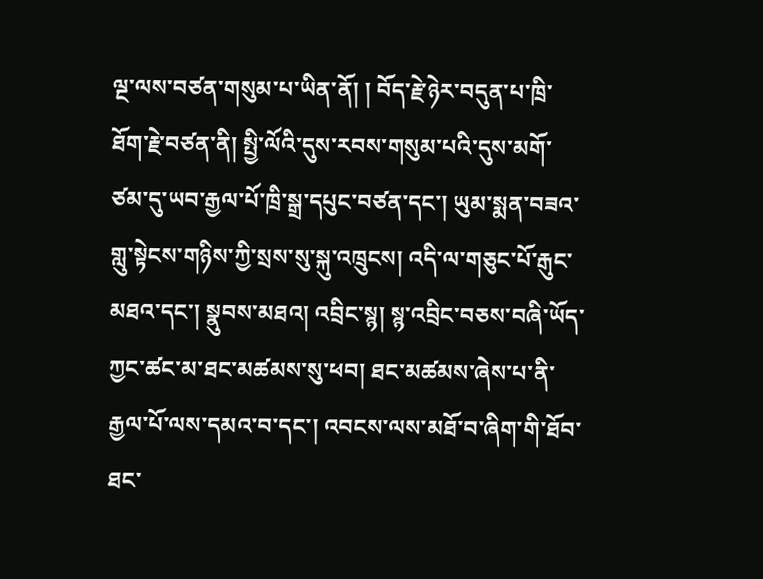ལྔ་ལས་བཙན་གསུམ་པ་ཡིན་ནོ། ། བོད་རྗེ་ཉེར་བདུན་པ་ཁྲི་ཐོག་རྗེ་བཙན་ནི། སྤྱི་ལོའི་དུས་རབས་གསུམ་པའི་དུས་མགོ་ཙམ་དུ་ཡབ་རྒྱལ་པོ་ཁྲི་སྒྲ་དཔུང་བཙན་དང་། ཡུམ་སྨན་བཟའ་གླུ་སྟེངས་གཉིས་ཀྱི་སྲས་སུ་སྐུ་འཁྲུངས། འདི་ལ་གཅུང་པོ་རྒུང་མཐའ་དང་། སྣུབས་མཐའ། འབྲིང་སྙ། སྙ་འབྲིང་བཅས་བཞི་ཡོད་ཀྱང་ཚང་མ་ཐང་མཚམས་སུ་ཕབ། ཐང་མཚམས་ཞེས་པ་ནི་རྒྱལ་པོ་ལས་དམའ་བ་དང་། འབངས་ལས་མཐོ་བ་ཞིག་གི་ཐོབ་ཐང་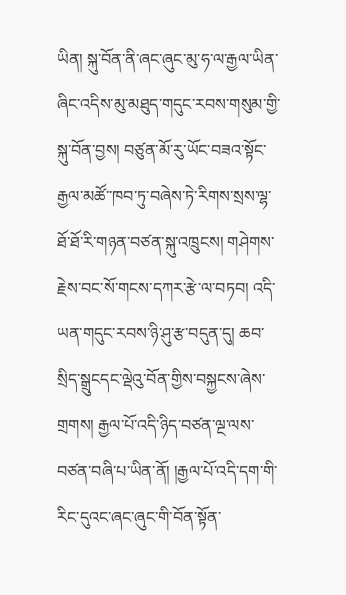ཡིན། སྐུ་བོན་ནི་ཞང་ཞུང་མུ་ཧ་ལ་རྒྱལ་ཡིན་ཞིང་འདིས་མུ་མཐུད་གདུང་རབས་གསུམ་གྱི་སྐུ་བོན་བྱས། བཙུན་མོ་རུ་ཡོང་བཟའ་སྟོང་རྒྱལ་མཚོ་་ཁབ་ཏུ་བཞེས་ཏེ་རིགས་སྲས་ལྷ་ཐོ་ཐོ་རི་གཉན་བཙན་སྐུ་འཁྲུངས། གཤེགས་རྗེས་བང་སོ་གངས་དཀར་རྩེ་ལ་བཏབ། འདི་ཡན་གདུང་རབས་ཉི་ཤུ་རྩ་བདུན་དུ། ཆབ་སྲིད་སྒྲུངདང་ལྡེའུ་བོན་གྱིས་བསྐྱངས་ཞེས་གྲགས། རྒྱལ་པོ་འདི་ཉིད་བཙན་ལྔ་ལས་བཙན་བཞི་པ་ཡིན་ནོ། །རྒྱལ་པོ་འདི་དག་གི་རིང་དུའང་ཞང་ཞུང་གི་བོན་སྟོན་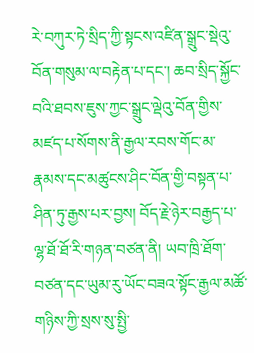རེ་བཀུར་ཏེ་སྲིད་ཀྱི་སྟངས་འཛིན་སྒྲུང་སྡེའུ་བོན་གསུམ་ལ་བརྟེན་པ་དང་། ཆབ་སྲིད་སྐྱོང་བའི་ཐབས་ཇུས་ཀྱང་སྒྲུང་ལྡེའུ་བོན་གྱིས་མཛད་པ་སོགས་ནི་རྒྱལ་རབས་གོང་མ་རྣམས་དང་མཚུངས་ཤིང་བོན་གྱི་བསྟན་པ་ཤིན་ཏུ་རྒྱས་པར་བྱས། བོད་རྗེ་ཉེར་བརྒྱད་པ་ལྷ་ཐོ་ཐོ་རི་གཉན་བཙན་ནི། ཡབ་ཁྲི་ཐོག་བཙན་དང་ཡུམ་རུ་ཡོང་བཟའ་སྟོང་རྒྱལ་མཚོ་གཉིས་ཀྱི་སྲས་སུ་སྤྱི་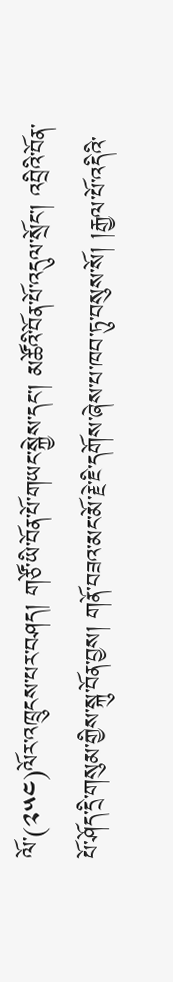ལོ་(༢༥༤)ལོར་འཁྲུངས་པར་བཤད། གཙོ་ཡི་བོན་པོ་གཡང་སྐྱེས་དང་། མཚོའི་བོན་པོ་འདུལ་སྲོང་། འབྲིའི་བོན་པོ་ཤོད་དྲི་གསུམ་གྱིས་སྐུ་བོན་བྱས། གནོ་བཟའ་མང་མོ་རྗེ་ཇི་དགོས་ཞེས་པ་ཁབ་ཏུ་བསུས་སོ། །རྒྱལ་པོ་འདིའི་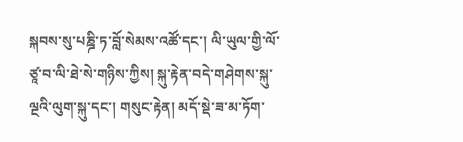སྐབས་སུ་པཎྜི་ཏ་བློ་སེམས་འཚོ་དང་། ལི་ཡུལ་གྱི་ལོ་ཙཱ་བ་ལི་ཐེ་སེ་གཉིས་ཀྱིས། སྐུ་རྟེན་བདེ་གཤེགས་སྐུ་ལྔའི་ལུག་སྐུ་དང་། གསུང་རྟེན། མདོ་སྡེ་ཟ་མ་ཏོག་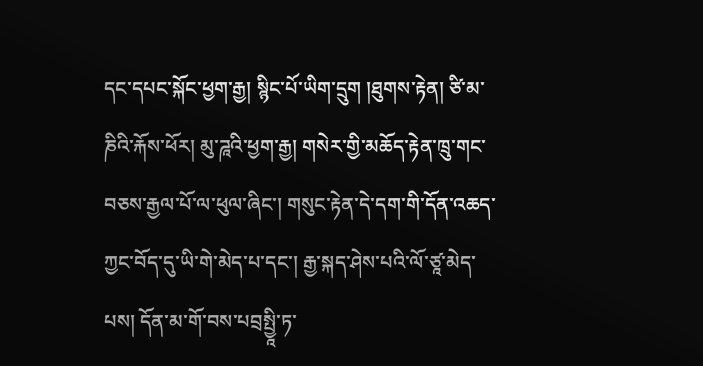དང་དཔང་སྐོང་ཕྱག་རྒྱ། སྙིང་པོ་ཡིག་དྲུག །ཐུགས་རྟེན། ཙི་མ་ཎིའི་རྐོས་ཕོར། མུ་ཌཱའི་ཕྱག་རྒྱ། གསེར་གྱི་མཆོད་རྟེན་ཁྲུ་གང་བཅས་རྒྱལ་པོ་ལ་ཕུལ་ཞིང་། གསུང་རྟེན་དེ་དག་གི་དོན་འཆད་ཀྱང་བོད་དུ་ཡི་གེ་མེད་པ་དང་། རྒྱ་སྐད་ཤེས་པའི་ལོ་ཙཱ་མེད་པས། དོན་མ་གོ་བས་པབྲསྤྱཱི་ཏ་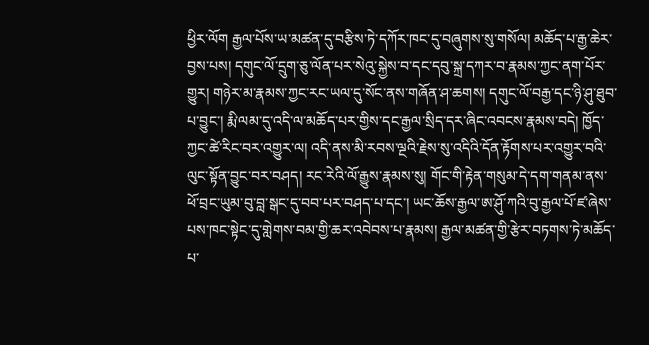ཕྱིར་ལོག རྒྱལ་པོས་ཡ་མཚན་དུ་བརྩིས་ཏེ་དཀོར་ཁང་དུ་བཞུགས་སུ་གསོལ། མཆོད་པ་རྒྱ་ཆེར་བྱས་པས། དགུང་ལོ་དྲུག་ཅུ་ལོན་པར་སེའུ་སྐྱེས་བ་དང་དབུ་སྐྲ་དཀར་བ་རྣམས་ཀྱང་ནག་པོར་གྱུར། གཉེར་མ་རྣམས་ཀྱང་རང་ཡལ་དུ་སོང་ནས་གཞོན་ཤ་ཆགས། དགུང་ལོ་བརྒྱ་དང་ཉི་ཤུ་ཐུབ་པ་བྱུང་། རྨི་ལམ་དུ་འདི་ལ་མཆོད་པར་གྱིས་དང་རྒྱལ་སྲིད་དར་ཞིང་འབངས་རྣམས་བདེ། ཁྱོད་ཀྱང་ཚེ་རིང་བར་འགྱུར་ལ། འདི་ནས་མི་རབས་ལྔའི་རྗེས་སུ་འདིའི་དོན་རྟོགས་པར་འགྱུར་བའི་ལུང་སྟོན་བྱུང་བར་བཤད། རང་རེའི་ལོ་རྒྱུས་རྣམས་སུ། གོང་གི་རྟེན་གསུམ་དེ་དག་གནམ་ནས་ཕོ་བྲང་ཡུམ་བུ་བླ་སྒང་དུ་བབ་པར་བཤད་པ་དང་། ཡང་ཆོས་རྒྱལ་ཨ་ཤོུ་ཀའི་བུ་རྒྱལ་པོ་ཛ་ཞེས་པས་ཁང་སྟེང་དུ་གླེགས་བམ་གྱི་ཆར་འབེབས་པ་རྣམས། རྒྱལ་མཚན་གྱི་རྩེར་བཏགས་ཏེ་མཆོད་པ་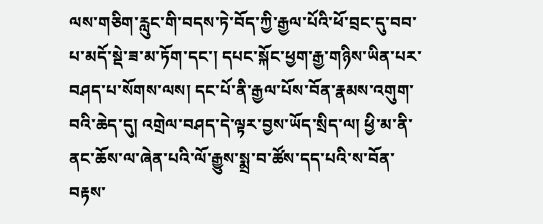ལས་གཅིག་རླུང་གི་བདས་ཏེ་བོད་ཀྱི་རྒྱལ་པོའི་ཕོ་བྲང་དུ་བབ་པ་མདོ་སྡེ་ཟ་མ་ཏོག་དང་། དཔང་སྐོང་ཕྱག་རྒྱ་གཉིས་ཡིན་པར་བཤད་པ་སོགས་ལས། དང་པོ་ནི་རྒྱལ་པོས་བོན་རྣམས་འགུག་བའི་ཆེད་དུ། འགྲེལ་བཤད་དེ་ལྟར་བྱས་ཡོད་སྲིད་ལ། ཕྱི་མ་ནི་ནང་ཆོས་ལ་ཞེན་པའི་ལོ་རྒྱུས་སྨྲ་བ་ཚོས་དད་པའི་ས་བོན་བརྟས་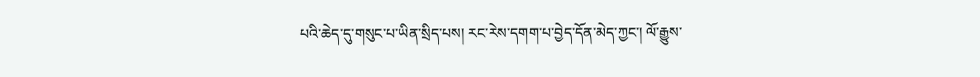པའི་ཆེད་དུ་གསུང་པ་ཡིན་སྲིད་པས། རང་རེས་དགག་པ་བྱེད་དོན་མེད་ཀྱང་། ལོ་རྒྱུས་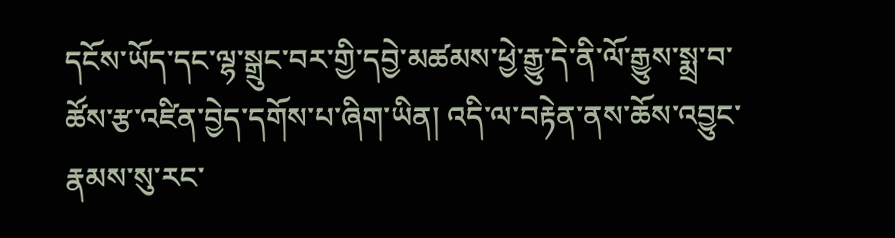དངོས་ཡོད་དང་ལྷ་སྒྲུང་བར་གྱི་དབྱེ་མཚམས་ཕྱེ་རྒྱུ་དེ་ནི་ལོ་རྒྱུས་སྨྲ་བ་ཚོས་རྩ་འཛིན་བྱེད་དགོས་པ་ཞིག་ཡིན། འདི་ལ་བརྟེན་ནས་ཆོས་འབྱུང་རྣམས་སུ་རང་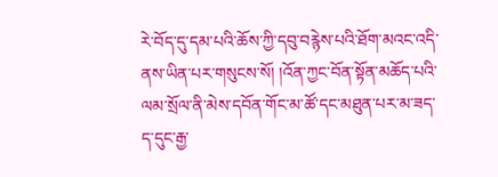རེ་བོད་དུ་དམ་པའི་ཆོས་ཀྱི་དབུ་བརྙེས་པའི་ཐོག་མའང་འདི་ནས་ཡིན་པར་གསུངས་སོ། །འོན་ཀྱང་བོན་སྟོན་མཆོད་པའི་ལམ་སྲོལ་ནི་མེས་དབོན་གོང་མ་ཚོ་དང་མཐུན་པར་མ་ཟད་ད་དུང་རྒྱ་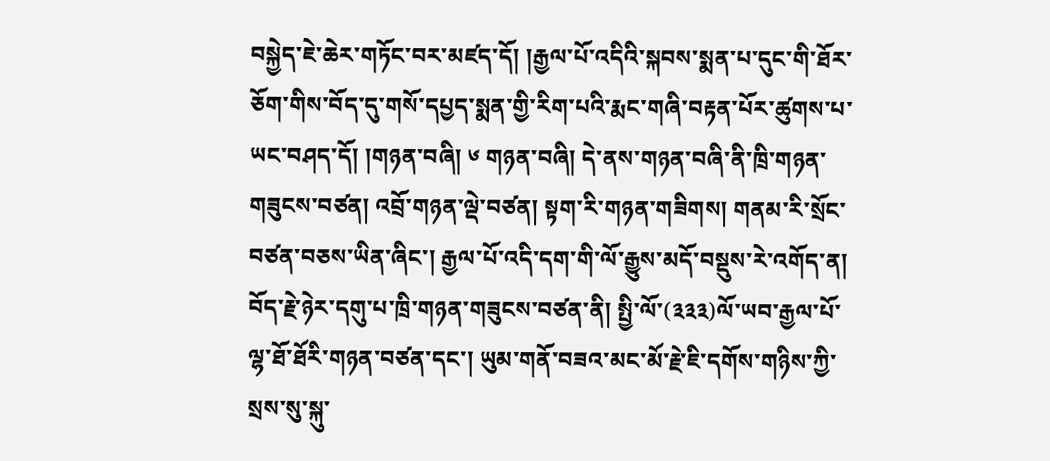བསྐྱེད་ཇེ་ཆེར་གཏོང་བར་མཛད་དོ། །རྒྱལ་པོ་འདིའི་སྐབས་སྨན་པ་དུང་གི་ཐོར་ཅོག་གིས་བོད་དུ་གསོ་དཔྱད་སྨན་གྱི་རིག་པའི་རྨང་གཞི་བརྟན་པོར་ཚུགས་པ་ཡང་བཤད་དོ། །གཉན་བཞི། ༦ གཉན་བཞི། དེ་ནས་གཉན་བཞི་ནི་ཁྲི་གཉན་གཟུངས་བཙན། འབྲོ་གཉན་ལྡེ་བཙན། སྟག་རི་གཉན་གཟིགས། གནམ་རི་སྲོང་བཙན་བཅས་ཡིན་ཞིང་། རྒྱལ་པོ་འདི་དག་གི་ལོ་རྒྱུས་མདོ་བསྡུས་རེ་འགོད་ན། བོད་རྗེ་ཉེར་དགུ་པ་ཁྲི་གཉན་གཟུངས་བཙན་ནི། སྤྱི་ལོ་(༣༣༣)ལོ་ཡབ་རྒྱལ་པོ་ལྷ་ཐོ་ཐོརི་གཉན་བཙན་དང་། ཡུམ་གནོ་བཟའ་མང་མོ་རྗེ་ཇི་དགོས་གཉིས་ཀྱི་སྲས་སུ་སྐུ་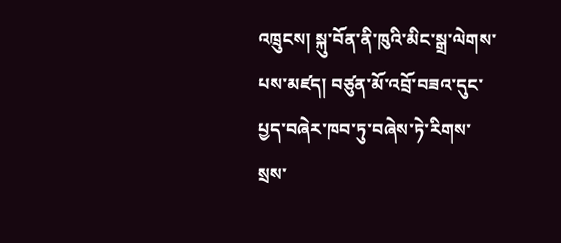འཁྲུངས། སྐུ་བོན་ནི་ཁུའི་མིང་སྒྲ་ལེགས་པས་མཛད། བཙུན་མོ་འབྲོ་བཟའ་དུང་པྱད་བཞེར་ཁབ་ཏུ་བཞེས་ཏེ་རིགས་སྲས་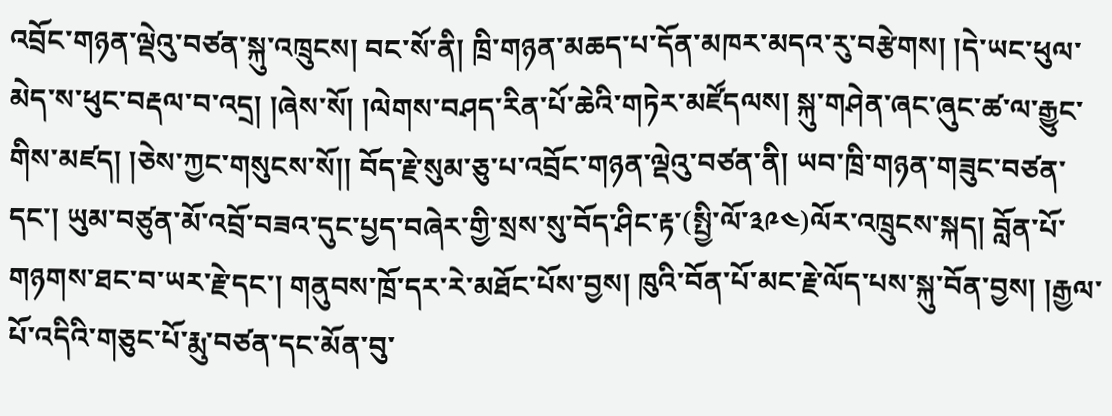འབྲོང་གཉན་ལྡེའུ་བཙན་སྐུ་འཁྲུངས། བང་སོ་ནི། ཁྲི་གཉན་མཆད་པ་དོན་མཁར་མདའ་རུ་བརྩེགས། །དེ་ཡང་ཕུལ་མེད་ས་ཕུང་བརྡལ་བ་འདྲ། །ཞེས་སོ། །ལེགས་བཤད་རིན་པོ་ཆེའི་གཏེར་མཛོདལས། སྐུ་གཤེན་ཞང་ཞུང་ཚ་ལ་རྒྱུང་གིས་མཛད། །ཅེས་ཀྱང་གསུངས་སོ།། བོད་རྗེ་སུམ་ཅུ་པ་འབྲོང་གཉན་ལྡེའུ་བཙན་ནི། ཡབ་ཁྲི་གཉན་གཟུང་བཙན་དང་། ཡུམ་བཙུན་མོ་འབྲོ་བཟའ་དུང་པྱད་བཞེར་གྱི་སྲས་སུ་བོད་ཤིང་རྟ་(སྤྱི་ལོ་༣༩༤)ལོར་འཁྲུངས་སྐད། བློན་པོ་གཉགས་ཐང་བ་ཡར་རྗེ་དང་། གནུབས་ཁྲོ་དར་རེ་མཐོང་པོས་བྱས། ཁུའི་བོན་པོ་མང་རྗེ་ལོད་པས་སྐུ་བོན་བྱས། །རྒྱལ་པོ་འདིའི་གཅུང་པོ་རྨུ་བཙན་དང་མོན་བུ་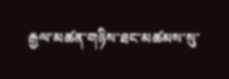རྒྱལ་མཚན་གཉིས་ཐང་མཚམས་སུ་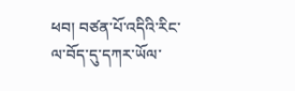ཕབ། བཙན་པོ་འདིའི་རིང་ལ་བོད་དུ་དཀར་ཡོལ་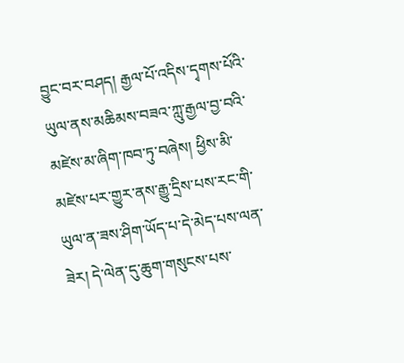བྱུང་བར་བཤད། རྒྱལ་པོ་འདིས་དྭགས་པོའི་ཡུལ་ནས་མཆིམས་བཟའ་ཀླུ་རྒྱལ་བྱ་བའི་མཛེས་མ་ཞིག་ཁབ་ཏུ་བཞེས། ཕྱིས་མི་མཛེས་པར་གྱུར་ནས་རྒྱུ་དྲིས་པས་རང་གི་ཡུལ་ན་ཟས་ཤིག་ཡོད་པ་དེ་མེད་པས་ལན་ཟེར། དེ་ལེན་དུ་ཆུག་གསུངས་པས་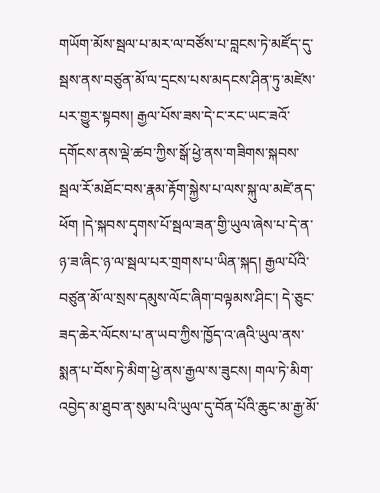གཡོག་མོས་སྦལ་པ་མར་ལ་བཙོས་པ་བླངས་ཏེ་མཛོད་དུ་སྦས་ནས་བཙུན་མོ་ལ་དྲངས་པས་མདངས་ཤིན་ཏུ་མཛེས་པར་གྱུར་སྟབས། རྒྱལ་པོས་ཟས་དེ་ང་རང་ཡང་ཟའོ་དགོངས་ནས་ལྡེ་ཚབ་ཀྱིས་སྒོ་ཕྱེ་ནས་གཟིགས་སྐབས་སྦལ་རོ་མཐོང་བས་རྣམ་རྟོག་སྐྱེས་པ་ལས་སྐུ་ལ་མཛེ་ནད་ཕོག །དེ་སྐབས་དྭགས་པོ་སྦལ་ཟན་གྱི་ཡུལ་ཞེས་པ་དེ་ན་ཉ་ཟ་ཞིང་ཉ་ལ་སྦལ་པར་གྲགས་པ་ཡིན་སྐད། རྒྱལ་པོའི་བཙུན་མོ་ལ་སྲས་དམུས་ལོང་ཞིག་བལྟམས་ཤིང་། དེ་ཅུང་ཟད་ཆེར་ལོངས་པ་ན་ཡབ་ཀྱིས་ཁྱོད་འ་ཞའི་ཡུལ་ནས་སྨན་པ་བོས་ཏེ་མིག་ཕྱེ་ནས་རྒྱལ་ས་ཟུངས། གལ་ཏེ་མིག་འབྱེད་མ་ཐུབ་ན་སུམ་པའི་ཡུལ་དུ་བོན་པོའི་ཆུང་མ་རྒྱ་མོ་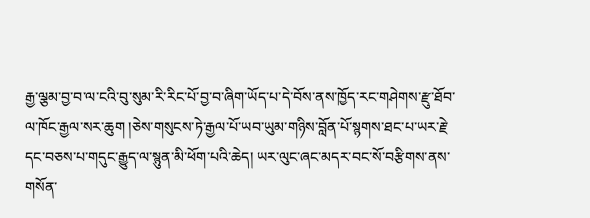རྒྱ་ལྕམ་བྱ་བ་ལ་ངའི་བུ་སུམ་རི་རིང་པོ་བྱ་བ་ཞིག་ཡོད་པ་དེ་བོས་ནས་ཁྱོད་རང་གཤེགས་རྫུ་ཐོབ་ལ་ཁོང་རྒྱལ་སར་ཆུག །ཅེས་གསུངས་ཏེ་རྒྱལ་པོ་ཡབ་ཡུམ་གཉིས་བློན་པོ་སྙགས་ཐང་པ་ཡར་རྗེ་དང་བཅས་པ་གདུང་རྒྱུད་ལ་སྙུན་མི་ཕོག་པའི་ཆེད། ཡར་ལུང་ཞང་མདར་བང་སོ་བརྩིགས་ནས་གསོན་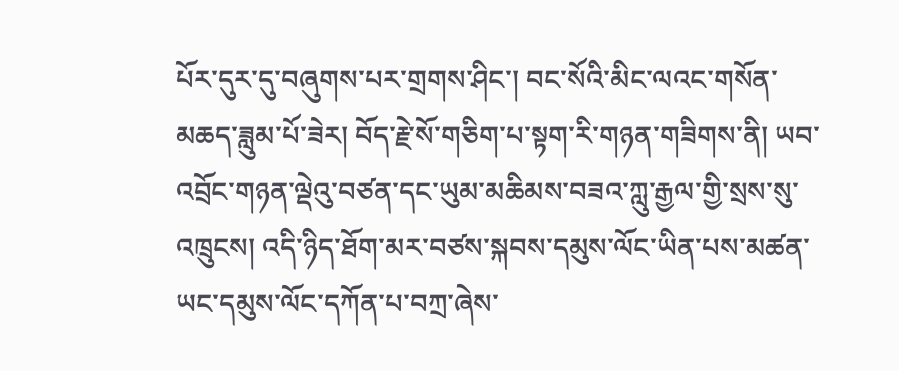པོར་དུར་དུ་བཞུགས་པར་གྲགས་ཤིང་། བང་སོའི་མིང་ལའང་གསོན་མཆད་ཟླུམ་པོ་ཟེར། བོད་རྗེ་སོ་གཅིག་པ་སྟག་རི་གཉན་གཟིགས་ནི། ཡབ་འབྲོང་གཉན་ལྡེའུ་བཙན་དང་ཡུམ་མཆིམས་བཟའ་ཀླུ་རྒྱལ་གྱི་སྲས་སུ་འཁྲུངས། འདི་ཉིད་ཐོག་མར་བཙས་སྐབས་དམུས་ལོང་ཡིན་པས་མཚན་ཡང་དམུས་ལོང་དཀོན་པ་བཀྲ་ཞེས་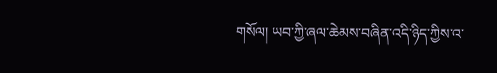གསོལ། ཡབ་ཀྱི་ཞལ་ཆེམས་བཞིན་འདི་ཉིད་ཀྱིས་འ་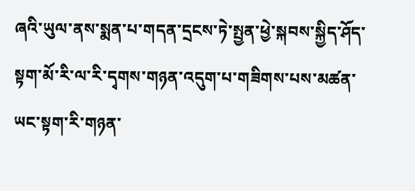ཞའི་ཡུལ་ནས་སྨན་པ་གདན་དྲངས་ཏེ་སྤྱན་ཕྱེ་སྐབས་སྐྱིད་ཤོད་སྟག་མོ་རི་ལ་རི་དྭགས་གཉན་འདུག་པ་གཟིགས་པས་མཚན་ཡང་སྟག་རི་གཉན་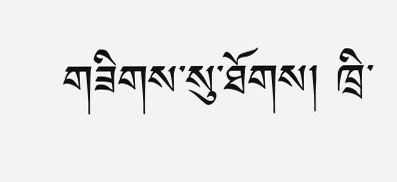གཟིགས་སུ་ཐོགས། ཁྲི་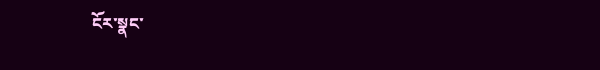ངོར་སྣང་